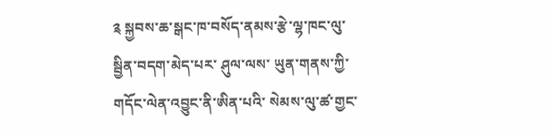༉ སྐྱབས་ཆ་སྒང་ཁ་བསོད་ནམས་རྩེ་ལྷ་ཁང་ལུ་ སྦྱིན་བདག་མེད་པར་ ཤུལ་ལས་ ཡུན་གནས་ཀྱི་ གདོང་ལེན་འབྱུང་ནི་ཨིན་པའི་ སེམས་ལུ་ཚ་གྱང་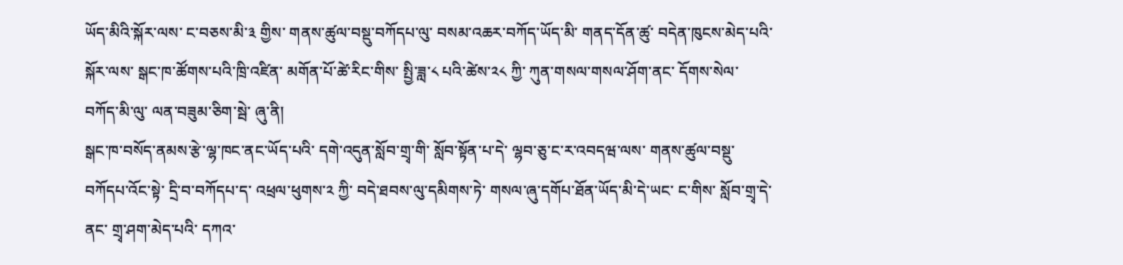ཡོད་མིའི་སྐོར་ལས་ ང་བཅས་མི་༣ གྱིས་ གནས་ཚུལ་བསྡུ་བཀོདཔ་ལུ་ བསམ་འཆར་བཀོད་ཡོད་མི་ གནད་དོན་ཚུ་ བདེན་ཁུངས་མེད་པའི་སྐོར་ལས་ སྒང་ཁ་ཚོགས་པའི་ཁྲི་འཛིན་ མགོན་པོ་ཚེ་རིང་གིས་ སྤྱི་ཟླ་༨ པའི་ཚེས་༢༨ ཀྱི་ ཀུན་གསལ་གསལ་ཤོག་ནང་ དོགས་སེལ་བཀོད་མི་ལུ་ ལན་བཟུམ་ཅིག་སྦེ་ ཞུ་ནི།
སྒང་ཁ་བསོད་ནམས་རྩེ་ལྷ་ཁང་ནང་ཡོད་པའི་ དགེ་འདུན་སློབ་གྲྭ་གི་ སློབ་སྟོན་པ་དེ་ ལྷབ་ཅུ་ང་ར་འབདཝ་ལས་ གནས་ཚུལ་བསྡུ་བཀོདཔ་འོང་སྟེ་ དྲི་བ་བཀོདཔ་ད་ འཕྲལ་ཕུགས་༢ ཀྱི་ བདེ་ཐབས་ལུ་དམིགས་ཏེ་ གསལ་ཞུ་དགོཔ་ཐོན་ཡོད་མི་དེ་ཡང་ ང་གིས་ སློབ་གྲྭ་དེ་ནང་ གྲྭ་ཤག་མེད་པའི་ དཀའ་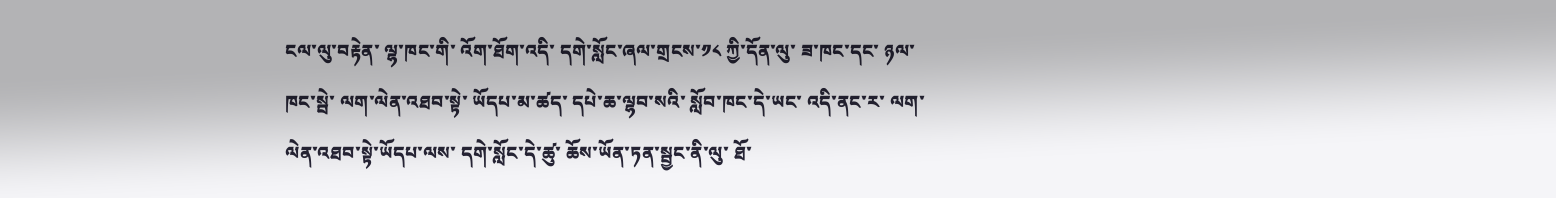ངལ་ལུ་བརྟེན་ ལྷ་ཁང་གི་ འོག་ཐོག་འདི་ དགེ་སློང་ཞལ་གྲངས་༡༨ ཀྱི་དོན་ལུ་ ཟ་ཁང་དང་ ཉལ་ཁང་སྦེ་ ལག་ལེན་འཐབ་སྟེ་ ཡོདཔ་མ་ཚད་ དཔེ་ཆ་ལྷབ་སའི་ སློབ་ཁང་དེ་ཡང་ འདི་ནང་ར་ ལག་ལེན་འཐབ་སྟེ་ཡོདཔ་ལས་ དགེ་སློང་དེ་ཚུ་ ཆོས་ཡོན་ཏན་སྦྱང་ནི་ལུ་ ཐོ་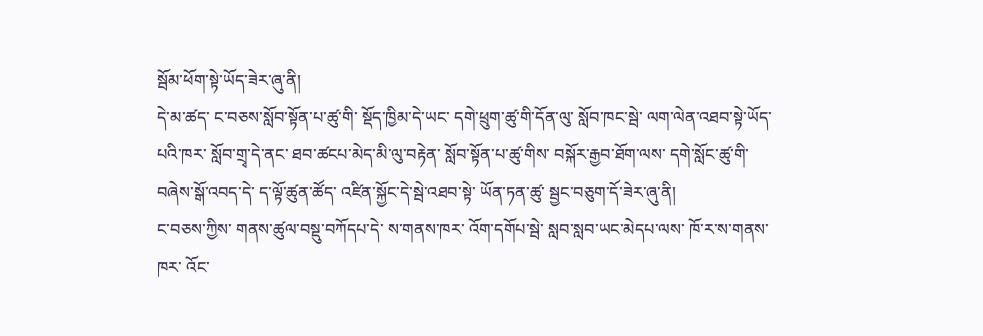སྦོམ་ཕོག་སྟེ་ཡོད་ཟེར་ཞུ་ནི།
དེ་མ་ཚད་ ང་བཅས་སློབ་སྟོན་པ་ཚུ་གི་ སྡོད་ཁྱིམ་དེ་ཡང་ དགེ་ཕྲུག་ཚུ་གི་དོན་ལུ་ སློབ་ཁང་སྦེ་ ལག་ལེན་འཐབ་སྟེ་ཡོད་པའི་ཁར་ སློབ་གྲྭ་དེ་ནང་ ཐབ་ཚངཔ་མེད་མི་ལུ་བརྟེན་ སློབ་སྟོན་པ་ཚུ་གིས་ བསྐོར་རྒྱབ་ཐོག་ལས་ དགེ་སློང་ཚུ་གི་ བཞེས་སྒོ་འབད་དེ་ ད་ལྟོ་ཚུན་ཚོད་ འཛིན་སྐྱོང་དེ་སྦེ་འཐབ་སྟེ་ ཡོན་ཏན་ཚུ་ སྦྱང་བཅུག་དོ་ཟེར་ཞུ་ནི།
ང་བཅས་ཀྱིས་ གནས་ཚུལ་བསྡུ་བཀོདཔ་དེ་ ས་གནས་ཁར་ འོག་དགོཔ་སྦེ་ སླབ་སླབ་ཡང་མེདཔ་ལས་ ཁོ་ར་ས་གནས་ཁར་ འོང་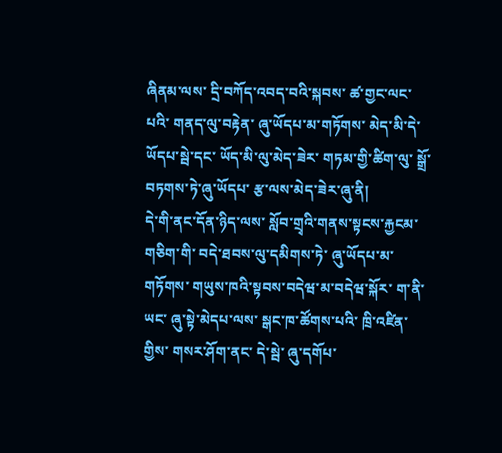ཞིནམ་ལས་ དྲི་བཀོད་འབད་བའི་སྐབས་ ཚ་གྱང་ལང་པའི་ གནད་ལུ་བརྟེན་ ཞུ་ཡོདཔ་མ་གཏོགས་ མེད་མི་དེ་ ཡོདཔ་སྦེ་དང་ ཡོད་མི་ལུ་མེད་ཟེར་ གཏམ་གྱི་ཚིག་ལུ་ སྒྲོ་བཏགས་ཏེ་ཞུ་ཡོདཔ་ རྩ་ལས་མེད་ཟེར་ཞུ་ནི།
དེ་གི་ནང་དོན་ཉིད་ལས་ སློབ་གྲྭའི་གནས་སྟངས་རྐྱངམ་གཅིག་གི་ བདེ་ཐབས་ལུ་དམིགས་ཏེ་ ཞུ་ཡོདཔ་མ་གཏོགས་ གཡུས་ཁའི་སྟབས་བདེཝ་མ་བདེཝ་སྐོར་ ག་ནི་ཡང་ ཞུ་སྟེ་མེདཔ་ལས་ སྒང་ཁ་ཚོགས་པའི་ ཁྲི་འཛིན་གྱིས་ གསར་ཤོག་ནང་ དེ་སྦེ་ ཞུ་དགོཔ་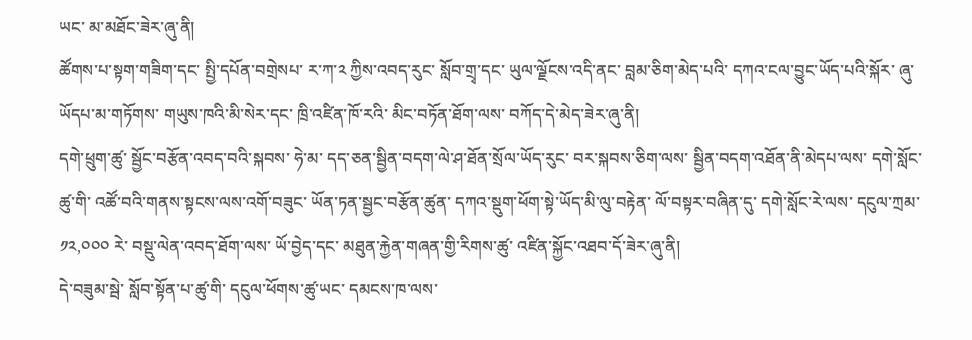ཡང་ མ་མཐོང་ཟེར་ཞུ་ནི།
ཚོགས་པ་སྟག་གཟིག་དང་ སྤྱི་དཔོན་བགྲེསཔ་ ར་ཀ་༢ ཀྱིས་འབད་རུང་ སློབ་གྲྭ་དང་ ཡུལ་ལྗོངས་འདི་ནང་ བླམ་ཅིག་མེད་པའི་ དཀའ་ངལ་བྱུང་ཡོད་པའི་སྐོར་ ཞུ་ཡོདཔ་མ་གཏོགས་ གཡུས་ཁའི་མི་སེར་དང་ ཁྲི་འཛིན་ཁོ་རའི་ མིང་བཏོན་ཐོག་ལས་ བཀོད་དེ་མེད་ཟེར་ཞུ་ནི།
དགེ་ཕྲུག་ཚུ་ སྦྱོང་བརྩོན་འབད་བའི་སྐབས་ ཧེ་མ་ དད་ཅན་སྦྱིན་བདག་ལེ་ཤ་ཐོན་སྲོལ་ཡོད་རུང་ བར་སྐབས་ཅིག་ལས་ སྦྱིན་བདག་འཐོན་ནི་མེདཔ་ལས་ དགེ་སློང་ཚུ་གི་ འཚོ་བའི་གནས་སྟངས་ལས་འགོ་བཟུང་ ཡོན་ཏན་སྦྱང་བརྩོན་ཚུན་ དཀའ་སྡུག་ཕོག་སྟེ་ཡོད་མི་ལུ་བརྟེན་ ལོ་བསྟར་བཞིན་དུ་ དགེ་སློང་རེ་ལས་ དངུལ་ཀྲམ་༡༢,༠༠༠ རེ་ བསྡུ་ལེན་འབད་ཐོག་ལས་ ཡོ་བྱེད་དང་ མཐུན་རྐྱེན་གཞན་གྱི་རིགས་ཚུ་ འཛིན་སྐྱོང་འཐབ་དོ་ཟེར་ཞུ་ནི།
དེ་བཟུམ་སྦེ་ སློབ་སྟོན་པ་ཚུ་གི་ དངུལ་ཕོགས་ཚུ་ཡང་ དམངས་ཁ་ལས་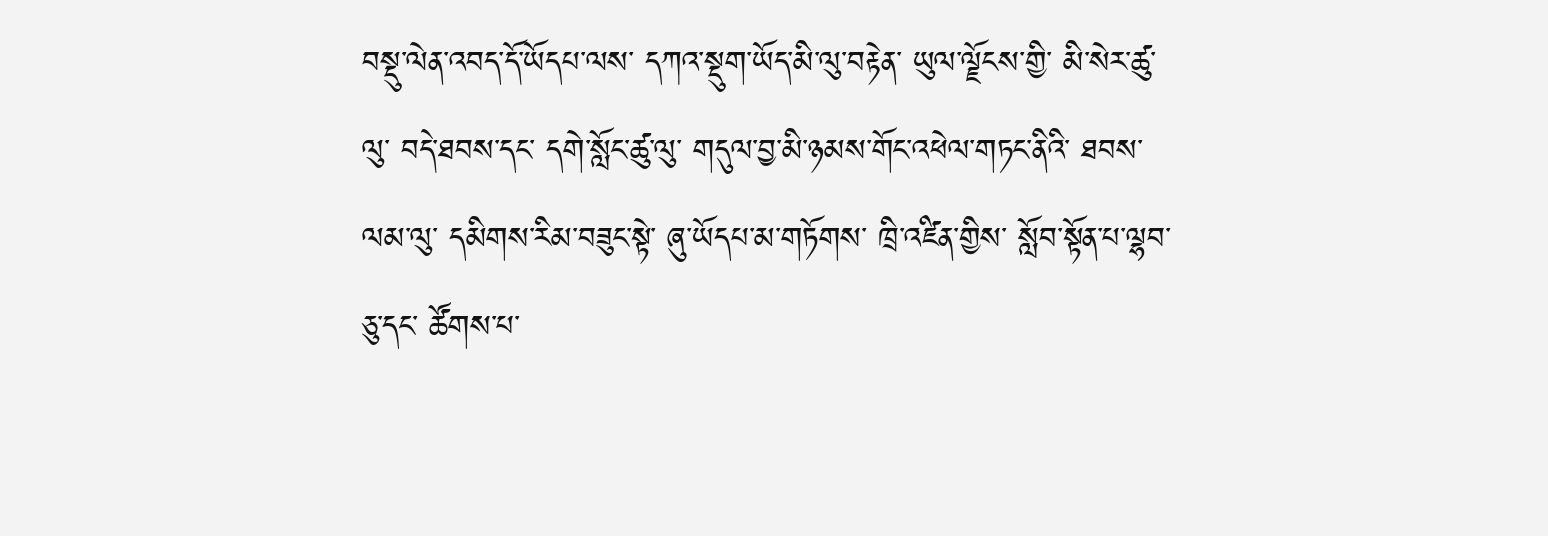བསྡུ་ལེན་འབད་དོ་ཡོདཔ་ལས་ དཀའ་སྡུག་ཡོད་མི་ལུ་བརྟེན་ ཡུལ་ལྗོངས་གྱི་ མི་སེར་ཚུ་ལུ་ བདེ་ཐབས་དང་ དགེ་སློང་ཚུ་ལུ་ གདུལ་བྱ་མི་ཉམས་གོང་འཕེལ་གཏང་ནིའི་ ཐབས་ལམ་ལུ་ དམིགས་རིམ་བཟུང་སྟེ་ ཞུ་ཡོདཔ་མ་གཏོགས་ ཁྲི་འཛིན་གྱིས་ སློབ་སྟོན་པ་ལྷབ་ཅུ་དང་ ཚོགས་པ་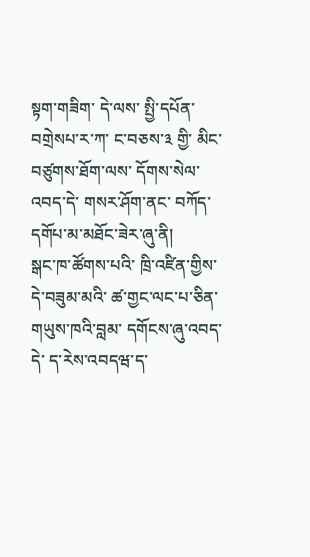སྟག་གཟིག་ དེ་ལས་ སྤྱི་དཔོན་བགྲེསཔ་ར་ཀ་ ང་བཅས་༣ གྱི་ མིང་བཙུགས་ཐོག་ལས་ དོགས་སེལ་འབད་དེ་ གསར་ཤོག་ནང་ བཀོད་དགོཔ་མ་མཐོང་ཟེར་ཞུ་ནི།
སྒང་ཁ་ཚོགས་པའི་ ཁྲི་འཛིན་གྱིས་ དེ་བཟུམ་མའི་ ཚ་གྱང་ལང་པ་ཅིན་ གཡུས་ཁའི་བླམ་ དགོངས་ཞུ་འབད་དེ་ ད་རེས་འབདཝ་ད་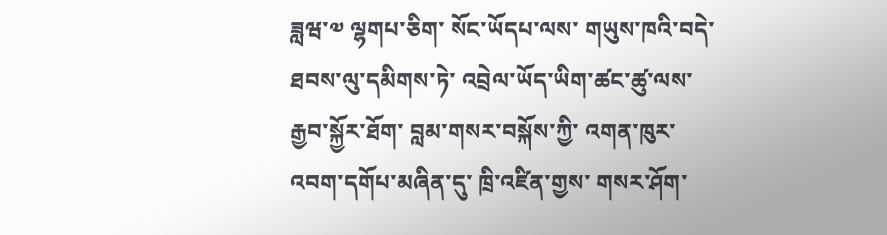ཟླཝ་༧ ལྷགཔ་ཅིག་ སོང་ཡོདཔ་ལས་ གཡུས་ཁའི་བདེ་ཐབས་ལུ་དམིགས་ཏེ་ འབྲེལ་ཡོད་ཡིག་ཚང་ཚུ་ལས་ རྒྱབ་སྐྱོར་ཐོག་ བླམ་གསར་བསྐོས་ཀྱི་ འགན་ཁུར་འབག་དགོཔ་མཞིན་དུ་ ཁྲི་འཛིན་གྱས་ གསར་ཤོག་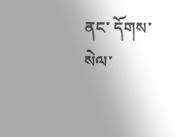ནང་ དོགས་སེལ་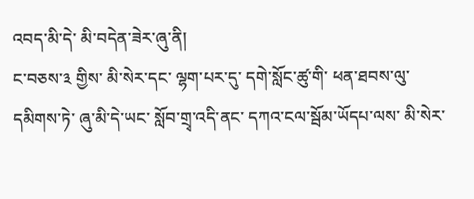འབད་མི་དེ་ མི་བདེན་ཟེར་ཞུ་ནི།
ང་བཅས་༣ གྱིས་ མི་སེར་དང་ ལྷག་པར་དུ་ དགེ་སློང་ཚུ་གི་ ཕན་ཐབས་ལུ་དམིགས་ཏེ་ ཞུ་མི་དེ་ཡང་ སློབ་གྲྭ་འདི་ནང་ དཀའ་ངལ་སྦོམ་ཡོདཔ་ལས་ མི་སེར་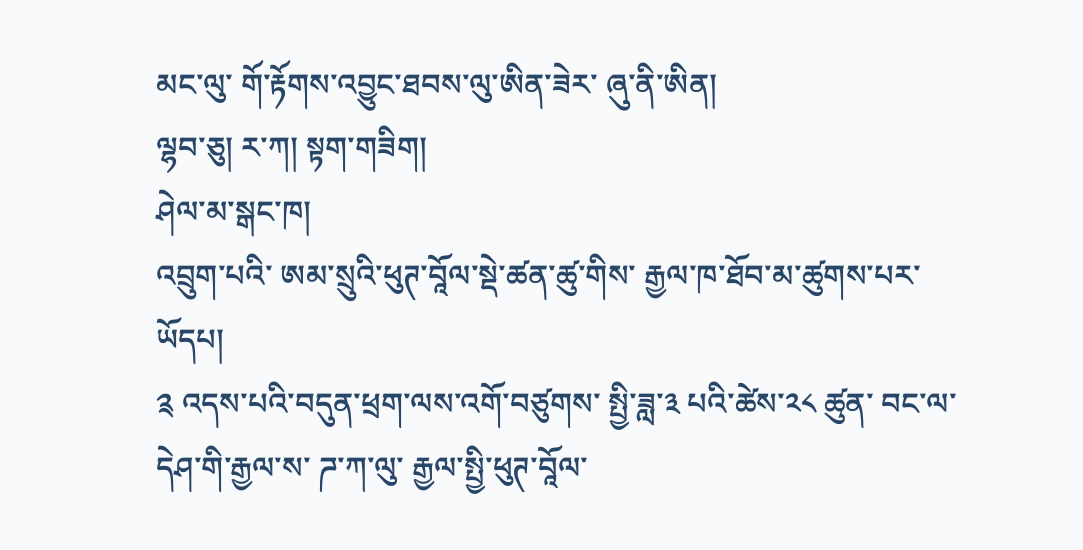མང་ལུ་ གོ་རྟོགས་འབྱུང་ཐབས་ལུ་ཨིན་ཟེར་ ཞུ་ནི་ཨིན།
ལྷབ་ཅུ། ར་ཀ། སྟག་གཟིག།
ཤེལ་མ་སྒང་ཁ།
འབྲུག་པའི་ ཨམ་སྲུའི་ཕུཊ་བཱོལ་སྡེ་ཚན་ཚུ་གིས་ རྒྱལ་ཁ་ཐོབ་མ་ཚུགས་པར་ཡོདཔ།
༉ འདས་པའི་བདུན་ཕྲག་ལས་འགོ་བཙུགས་ སྤྱི་ཟླ་༣ པའི་ཚེས་༢༨ ཚུན་ བང་ལ་དེཤ་གི་རྒྱལ་ས་ ཌ་ཀ་ལུ་ རྒྱལ་སྤྱི་ཕུཊ་བཱོལ་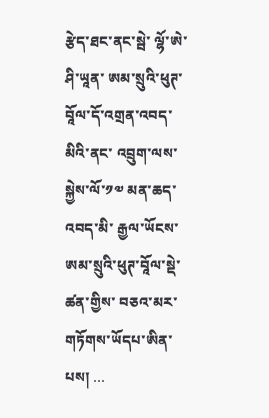རྩེད་ཐང་ནང་སྦེ་ ལྷོ་ཨེ་ཤི་ཡཱན་ ཨམ་སྲུའི་ཕུཊ་བཱོལ་དོ་འགྲན་འབད་མིའི་ནང་ འབྲུག་ལས་ སྐྱེས་ལོ་༡༧ མན་ཆད་འབད་མི་ རྒྱལ་ཡོངས་ཨམ་སྲུའི་ཕུཊ་བཱོལ་སྡེ་ཚན་གྱིས་ བཅའ་མར་གཏོགས་ཡོདཔ་ཨིན་པས། …